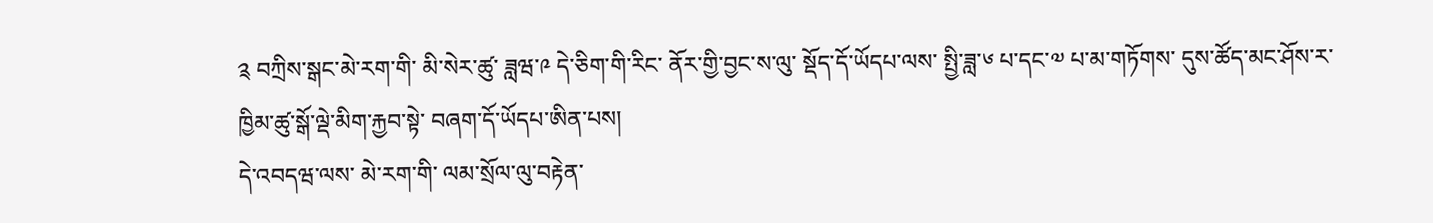༉ བཀྲིས་སྒང་མེ་རག་གི་ མི་སེར་ཚུ་ ཟླཝ་༩ དེ་ཅིག་གི་རིང་ ནོར་གྱི་བྱང་ས་ལུ་ སྡོད་དོ་ཡོདཔ་ལས་ སྤྱི་ཟླ་༦ པ་དང་༧ པ་མ་གཏོགས་ དུས་ཚོད་མང་ཤོས་ར་ ཁྱིམ་ཚུ་སྒོ་ལྡེ་མིག་རྐྱབ་སྟེ་ བཞག་དོ་ཡོདཔ་ཨིན་པས།
དེ་འབདཝ་ལས་ མེ་རག་གི་ ལམ་སྲོལ་ལུ་བརྟེན་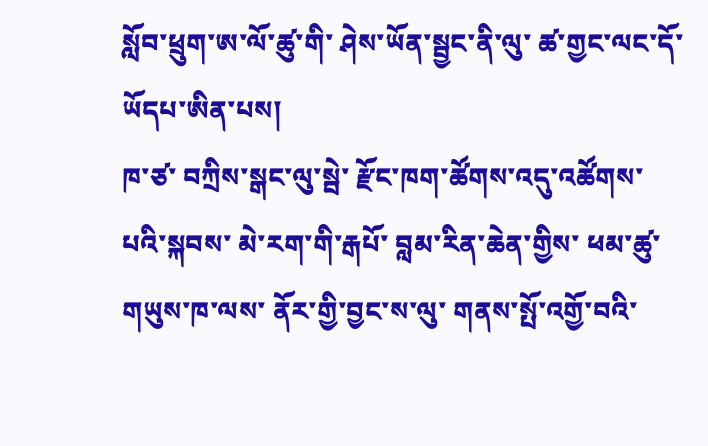སློབ་ཕྲུག་ཨ་ལོ་ཚུ་གི་ ཤེས་ཡོན་སྦྱང་ནི་ལུ་ ཚ་གྱང་ལང་དོ་ཡོདཔ་ཨིན་པས།
ཁ་ཙ་ བཀྲིས་སྒང་ལུ་སྦེ་ རྫོང་ཁག་ཚོགས་འདུ་འཚོགས་པའི་སྐབས་ མེ་རག་གི་རྒཔོ་ བླམ་རིན་ཆེན་གྱིས་ ཕམ་ཚུ་ གཡུས་ཁ་ལས་ ནོར་གྱི་བྱང་ས་ལུ་ གནས་སྤོ་འགྱོ་བའི་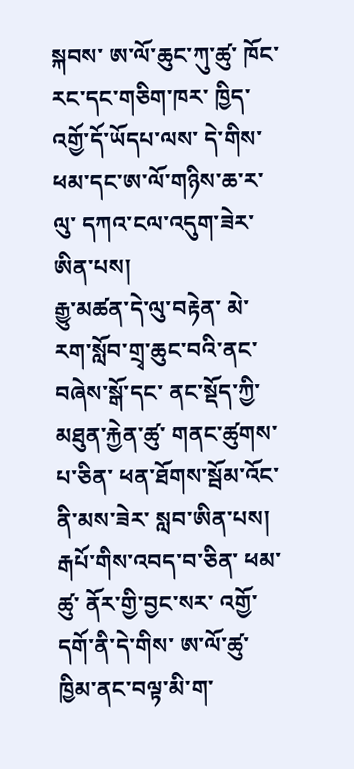སྐབས་ ཨ་ལོ་ཆུང་ཀུ་ཚུ་ ཁོང་རང་དང་གཅིག་ཁར་ ཁྱིད་འགྱོ་དོ་ཡོདཔ་ལས་ དེ་གིས་ ཕམ་དང་ཨ་ལོ་གཉིས་ཆ་ར་ལུ་ དཀའ་ངལ་འདུག་ཟེར་ཨིན་པས།
རྒྱུ་མཚན་དེ་ལུ་བརྟེན་ མེ་རག་སློབ་གྲྭ་ཆུང་བའི་ནང་ བཞེས་སྒོ་དང་ ནང་སྡོད་ཀྱི་ མཐུན་རྐྱེན་ཚུ་ གནང་ཚུགས་པ་ཅིན་ ཕན་ཐོགས་སྦོམ་འོང་ནི་མས་ཟེར་ སླབ་ཨིན་པས།
རྒཔོ་གིས་འབད་བ་ཅིན་ ཕམ་ཚུ་ ནོར་གྱི་བྱང་སར་ འགྱོ་དགོ་ནི་དེ་གིས་ ཨ་ལོ་ཚུ་ ཁྱིམ་ནང་བལྟ་མི་ག་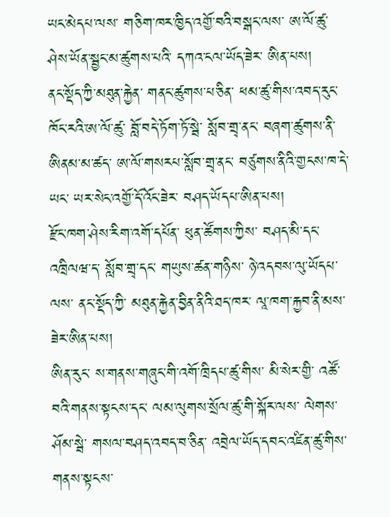ཡང་མེདཔ་ལས་ གཅིག་ཁར་ཁྱིད་འགྱོ་བའི་བསྒང་ལས་ ཨ་ལོ་ཚུ་ ཤེས་ཡོན་སྦྱང་མ་ཚུགས་པའི་ དཀའ་ངལ་ཡོད་ཟེར་ ཨིན་པས།
ནང་སྡོད་ཀྱི་མཐུན་རྐྱེན་ གནང་ཚུགས་པ་ཅིན་ ཕམ་ཚུ་གིས་འབད་རུང་ ཁོང་རའི་ཨ་ལོ་ཚུ་ བློ་བདེ་ཏོག་ཏོ་སྦེ་ སློབ་གྲྭ་ནང་ བཞག་ཚུགས་ནི་ཨིནམ་མ་ཚད་ ཨ་ལོ་གསརཔ་སློབ་གྲྭ་ནང་ བཙུགས་ནིའི་གྱངས་ཁ་དེ་ཡང་ ཡར་སེང་འགྱོ་དོ་འོང་ཟེར་ བཤད་ཡོདཔ་ཨིན་པས།
རྫོང་ཁག་ཤེས་རིག་འགོ་དཔོན་ ཕུན་ཚོགས་ཀྱིས་ བཤད་མི་དང་འཁྲིལཝ་ད་ སློབ་གྲྭ་དང་ གཡུས་ཚན་གཉིས་ ཉེ་འདབས་ལུ་ཡོདཔ་ལས་ ནང་སྡོད་ཀྱི་ མཐུན་རྐྱེན་བྱིན་ནིའི་ཐད་ཁར་ ལཱ་ཁག་རྐྱབ་ནི་མས་ཟེར་ཨིན་པས།
ཨིན་རུང་ ས་གནས་གཞུང་གི་འགོ་ཁྲིདཔ་ཚུ་གིས་ མི་སེར་གྱི་ འཚོ་བའི་གནས་སྟངས་དང་ ལམ་ལུགས་སྲོལ་ཚུ་གི་སྐོར་ལས་ ལེགས་ཤོམ་སྦེ་ གསལ་བཤད་འབད་བ་ཅིན་ འབྲེལ་ཡོད་དབང་འཛིན་ཚུ་གིས་ གནས་སྟངས་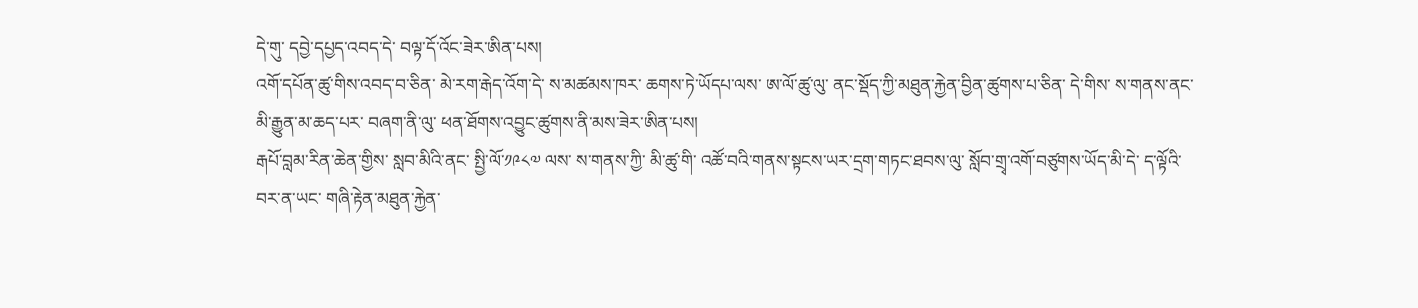དེ་གུ་ དབྱེ་དཔྱད་འབད་དེ་ བལྟ་དོ་འོང་ཟེར་ཨིན་པས།
འགོ་དཔོན་ཚུ་གིས་འབད་བ་ཅིན་ མེ་རག་རྒེད་འོག་དེ་ ས་མཚམས་ཁར་ ཆགས་ཏེ་ཡོདཔ་ལས་ ཨ་ལོ་ཚུ་ལུ་ ནང་སྡོད་ཀྱི་མཐུན་རྐྱེན་བྱིན་ཚུགས་པ་ཅིན་ དེ་གིས་ ས་གནས་ནང་ མི་རྒྱུན་མ་ཆད་པར་ བཞག་ནི་ལུ་ ཕན་ཐོགས་འབྱུང་ཚུགས་ནི་མས་ཟེར་ཨིན་པས།
རྒཔོ་བླམ་རིན་ཆེན་གྱིས་ སླབ་མིའི་ནང་ སྤྱི་ལོ་༡༩༨༧ ལས་ ས་གནས་ཀྱི་ མི་ཚུ་གི་ འཚོ་བའི་གནས་སྟངས་ཡར་དྲག་གཏང་ཐབས་ལུ་ སློབ་གྲྭ་འགོ་བཙུགས་ཡོད་མི་དེ་ ད་ལྟོའི་བར་ན་ཡང་ གཞི་རྟེན་མཐུན་རྐྱེན་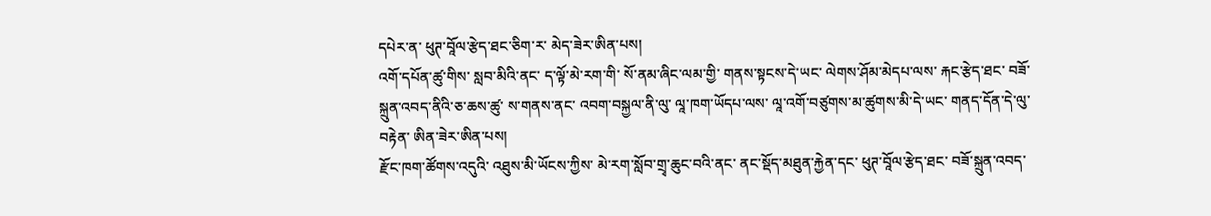དཔེར་ན་ ཕུཊ་བཱོལ་རྩེད་ཐང་ཅིག་ར་ མེད་ཟེར་ཨིན་པས།
འགོ་དཔོན་ཚུ་གིས་ སླབ་མིའི་ནང་ ད་ལྟོ་མེ་རག་གི་ སོ་ནམ་ཞིང་ལམ་གྱི་ གནས་སྟངས་དེ་ཡང་ ལེགས་ཤོམ་མེདཔ་ལས་ རྐང་རྩེད་ཐང་ བཟོ་སྐྲུན་འབད་ནིའི་ཅ་ཆས་ཚུ་ ས་གནས་ནང་ འབག་བསྐྱལ་ནི་ལུ་ ལཱ་ཁག་ཡོདཔ་ལས་ ལཱ་འགོ་བཙུགས་མ་ཚུགས་མི་དེ་ཡང་ གནད་དོན་དེ་ལུ་བརྟེན་ ཨིན་ཟེར་ཨིན་པས།
རྫོང་ཁག་ཚོགས་འདུའི་ འཐུས་མི་ཡོངས་ཀྱིས་ མེ་རག་སློབ་གྲྭ་ཆུང་བའི་ནང་ ནང་སྡོད་མཐུན་རྐྱེན་དང་ ཕུཊ་བཱོལ་རྩེད་ཐང་ བཟོ་སྐྲུན་འབད་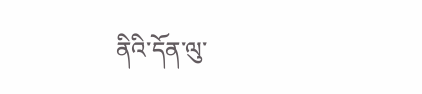ནིའི་དོན་ལུ་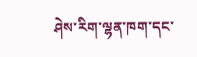ཤེས་རིག་ལྷན་ཁག་དང་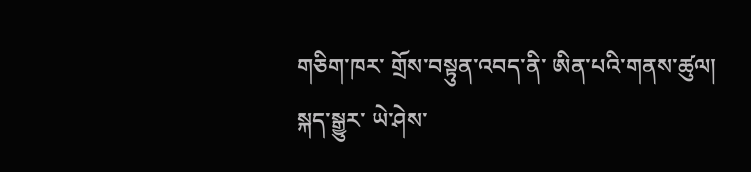གཅིག་ཁར་ གྲོས་བསྟུན་འབད་ནི་ ཨིན་པའི་གནས་ཚུལ།
སྐད་སྒྱུར་ ཡེ་ཤེས་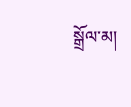སྒྲོལ་མ།